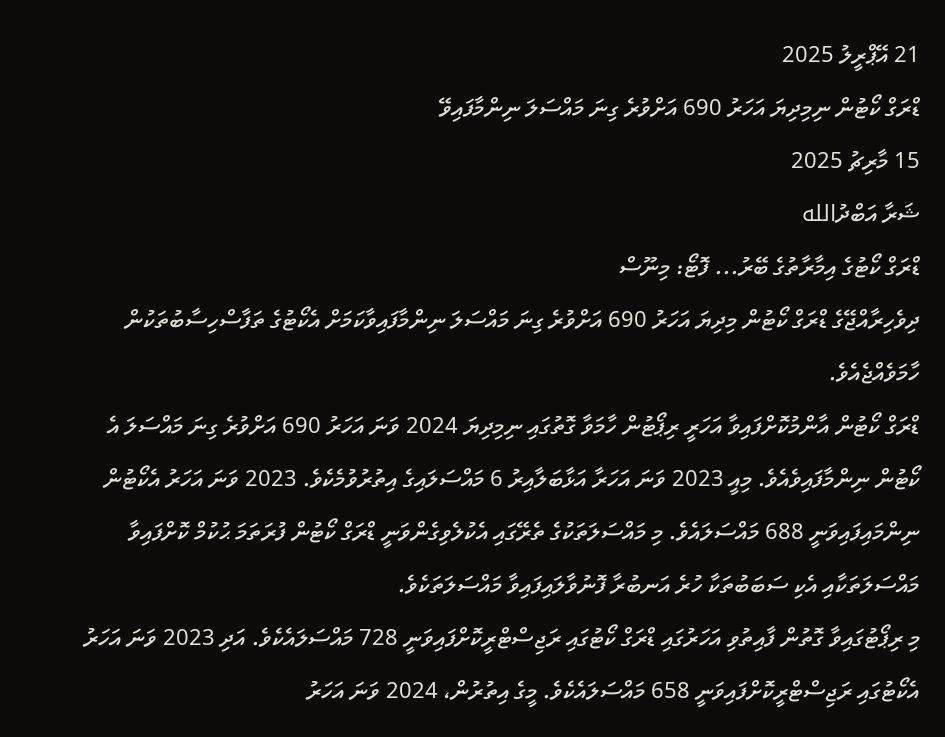21 އޭޕްރީލު 2025
ޑްރަގް ކޯޓުން ނިމިދިޔަ އަހަރު 690 އަށްވުރެ ގިނަ މައްސަލަ ނިންމާފައިވޭ
15 މާރިޗު 2025
ޝަރާ އަބްދުالله
ޑްރަގް ކޯޓުގެ އިމާރާތުގެ ބޭރު... ފޮޓޯ: މިނޫސް
ދިވެހިރާއްޖޭގެ ޑްރަގް ކޯޓުން މިދިޔަ އަހަރު 690 އަށްވުރެ ގިނަ މައްސަލަ ނިންމާފައިވާކަމަށް އެކޯޓުގެ ތަފާސްހިސާބުތަކުން ހާމަވެއްޖެއެވެ.
ޑްރަގް ކޯޓުން އާންމުކޮށްފައިވާ އަހަރީ ރިޕޯޓުން ހާމަވާ ގޮތުގައި ނިމިދިޔަ 2024 ވަނަ އަހަރު 690 އަށްވުރެ ގިނަ މައްސަލަ އެ ކޯޓުން ނިންމާފައިވެއެވެ. މިއީ 2023 ވަނަ އަހަރާ އަޅާބަލާއިރު 6 މައްސަލައިގެ އިތުރުވުމެކެވެ. 2023 ވަނަ އަހަރު އެކޯޓުން ނިންމައިފައިވަނީ 688 މައްސަލައެވެ. މި މައްސަލަތަކުގެ ތެރޭގައި އެކުލެވިގެންވަނީ ޑްރަގް ކޯޓުން ފުރަތަމަ ޙުކުމް ކޮށްފައިވާ މައްސަލަތަކާއި އެކި ސަބަބުތަކާ ހުރެ އަނބުރާ ފޮނުވާލައިފައިވާ މައްސަލަތަކެވެ.
މި ރިޕޯޓުގައިވާ ގޮތުން ފާއިތުވި އަހަރުގައި ޑްރަގް ކޯޓުގައި ރަޖިސްޓްރީކޮށްފައިވަނީ 728 މައްސަލައެކެވެ. އަދި 2023 ވަނަ އަހަރު އެކޯޓުގައި ރަޖިސްޓްރީކޮށްފައިވަނީ 658 މައްސަލައެކެވެ. މީގެ އިތުރުން، 2024 ވަނަ އަހަރު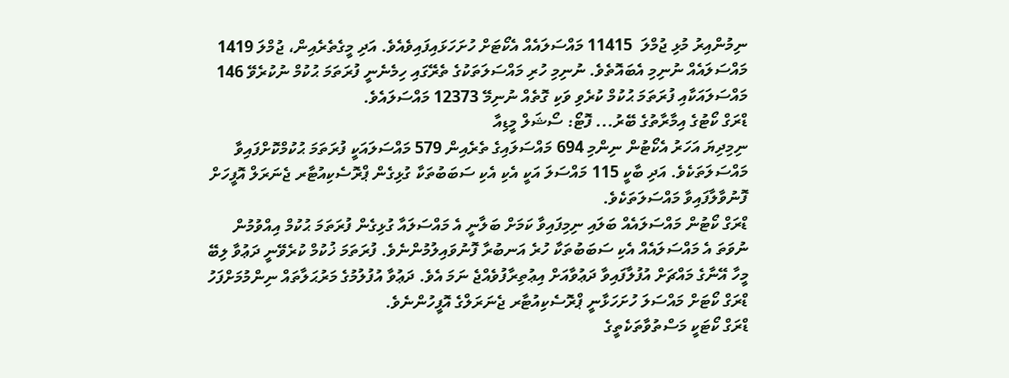ނިމުންއިރު މުޅި ޖުމްލަ  11415 މައްސަލައެއް އެކޯޓަށް ހުށަހަޅައިފައިވެއެވެ. އަދި މީގެތެރެއިން، ޖުމްލަ 1419 މައްސަލައެއް ނުނިމި އެބައޮތެވެ. ނުނިމި ހުރި މައްސަލަތަކުގެ ތެރޭގައި ހިމެނެނީ ފުރަތަމަ ޙުކުމް ނުކުރެވޭ 146 މައްސަލައަކާއި ފުރަތަމަ ޙުކުމް ކުރެވި ވަކި ގޮތެއް ނުނިމޭ 12373 މައްސަލައެވެ.
ޑްރަގް ކޯޓުގެ އިމާރާތުގެ ބޭރު... ފޮޓޯ: ސޯޝަލް މީޑިއާ
ނިމިދިޔަ އަހަރު އެކޯޓުން ނިންމި 694 މައްސަލައިގެ ތެރެއިން 579 މައްސަލައަކީ ފުރަތަމަ ޙުކުމްކޮށްފައިވާ މައްސަލަތަކެވެ. އަދި ބާކީ 115 މައްސަލަ އަކީ އެކި އެކި ސަބަބުތަކާ ގުޅިގެން ޕްރޮސެކިއުޓާރ ޖެނަރަލް އޮފީހަށް ފޮނުވާލާފައިވާ މައްސަލަތަކެވެ.
ޑްރަގް ކޯޓުން މައްސަލައެއް ބަލައި ނިމިފައިވާ ކަމަށް ބަލާނީ އެ މައްސަލައާ ގުޅިގެން ފުރަތަމަ ޙުކުމް އިއްވުމުން ނުވަތަ އެ މައްސަލައެއް އެކި ސަބަބުތަކާ ހުރެ އަނބުރާ ފޮނުވައިލުމުންނެވެ. ފުރަތަމަ ޚުކުމް ކުރެވޭނީ ދަޢުވާ ލިބޭ މީހާ އޭނާގެ މައްޗަށް އުފުލާފައިވާ ދަޢުވާއަށް އިޢުތިރާފުވެއްޖެ ނަމަ އެވެ. ދަޢުވާ އުފުލުމުގެ މަރުޙަލާތައް ނިންމުމަށްފަހު ޑްރަގް ކޯޓަށް މައްސަލަ ހުށަހަޅާނީ ޕްރޮސެކިއުޓާރ ޖެނަރަލްގެ އޮފީހުންނެވެ.
ޑްރަގް ކޯޓަކީ މަސްތުވާތަކެތީގެ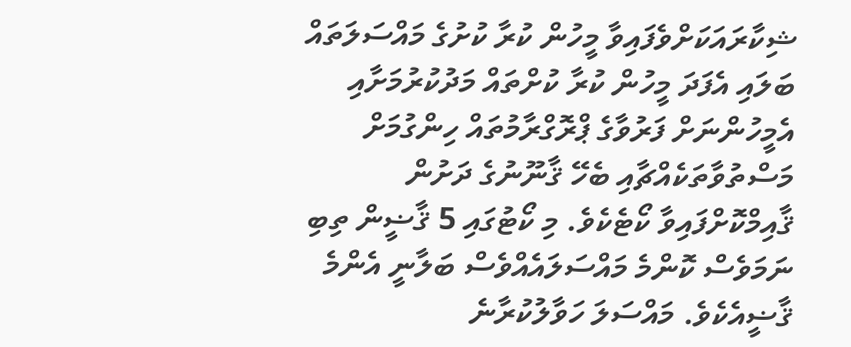ޝިކާރައަކަށްވެފައިވާ މީހުން ކުރާ ކުށުގެ މައްސަލަތައް ބަލައި އެފަދަ މީހުން ކުރާ ކުށްތައް މަދުކުރުމަށާއި އެމީހުންނަށް ފަރުވާގެ ޕްރޮގްރާމުތައް ހިންގުމަށް  މަސްތުވާތަކެއްޗާއި ބެހޭ ޤާނޫނުގެ ދަށުން ޤާއިމްކޮށްފައިވާ ކޯޓެކެވެ. މި ކޯޓުގައި 5 ޤާޟީން ތިބި ނަމަވެސް ކޮންމެ މައްސަލައެއްވެސް ބަލާނީ އެންމެ ޤާޟީއެކެވެ. މައްސަލަ ހަވާލުކުރާނެ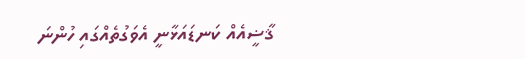ޤާޟީއެއް ކަނޑައަޅާނީ އެވަގުތެއްގައި ހުންނަ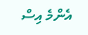އެންމެ އިސް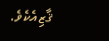ޤާޒިއެކެވެ.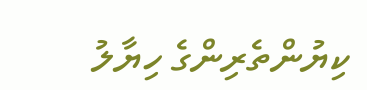ކިޔުންތެރިންގެ ހިޔާލު